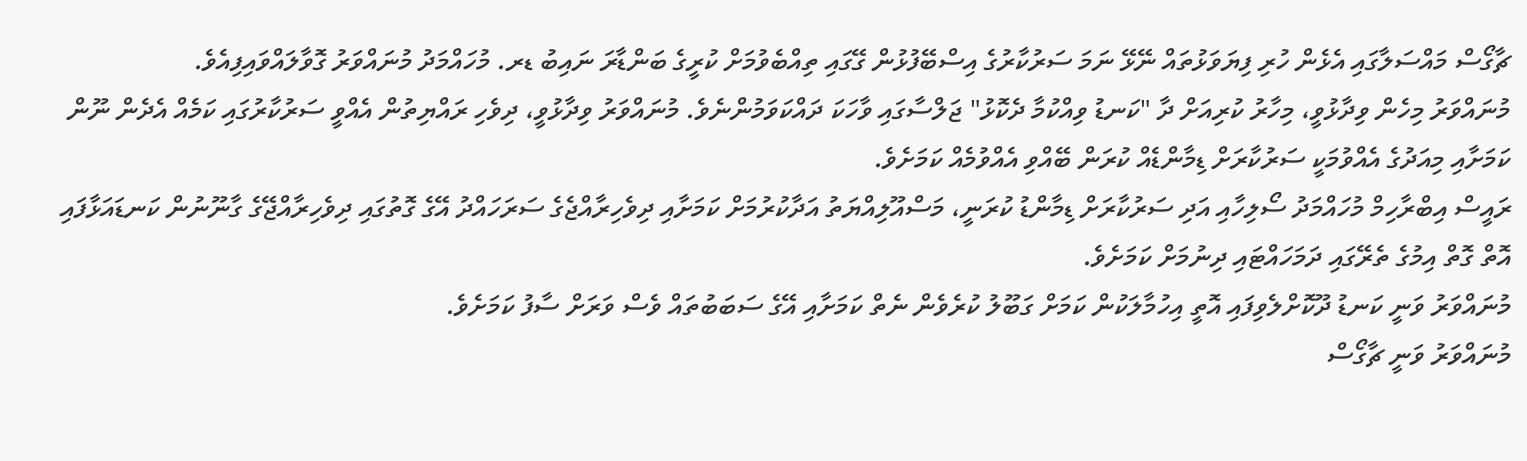ޗާގޯސް މައްސަލާގައި އެޅެން ހުރި ފިޔަވަޅުތައް ނޭޅޭ ނަމަ ސަރުކާރުގެ އިސްބޭފުޅުން ގޭގައި ތިއްބެވުމަށް ކުރީގެ ބަންޑާރަ ނައިބު ޑރ. މުހައްމަދު މުނައްވަރު ގޮވާލައްވައިފިއެވެ.
މުނައްވަރު މިހެން ވިދާޅުވީ، މިހާރު ކުރިއަށް ދާ "ކަނޑު ވިއްކުމާ ދެކޮޅު" ޖަލްސާގައި ވާހަކަ ދައްކަވަމުންނެވެ. މުނައްވަރު ވިދާޅުވީ، ދިވެހި ރައްޔިތުން އެއްވީ ސަރުކާރުގައި ކަމެއް އެދެން ނޫން ކަމަށާއި މިއަދުގެ އެއްވުމަކީ ސަރުކާރަށް ޑިމާންޑެއް ކުރަން ބޭއްވި އެއްވުމެއް ކަމަށެވެ.
ރައީސް އިބްރާހިމް މުހައްމަދު ސޯލިހާއި އަދި ސަރުކާރަށް ޑިމާންޑު ކުރަނީ، މަސްއޫލިއްޔަތު އަދާކުރުމަށް ކަމަށާއި ދިވެހިރާއްޖެގެ ސަރަހައްދު އޭގެ ގޮތުގައި ދިވެހިރާއްޖޭގެ ގާނޫނުން ކަނޑައަޅާފައި އޮތް ގޮތް އިމުގެ ތެރޭގައި ދަމަހައްޓައި ދިނުމަށް ކަމަށެވެ.
މުނައްވަރު ވަނީ ކަނޑު ދޫކޮށްލެވިފައި އޮތީ އިހުމާލަކުން ކަމަށް ގަބޫލު ކުރެވެން ނެތް ކަމަށާއި އޭގެ ސަބަބުތައް ވެސް ވަރަށް ސާފު ކަމަށެވެ.
މުނައްވަރު ވަނީ ޗާގޯސް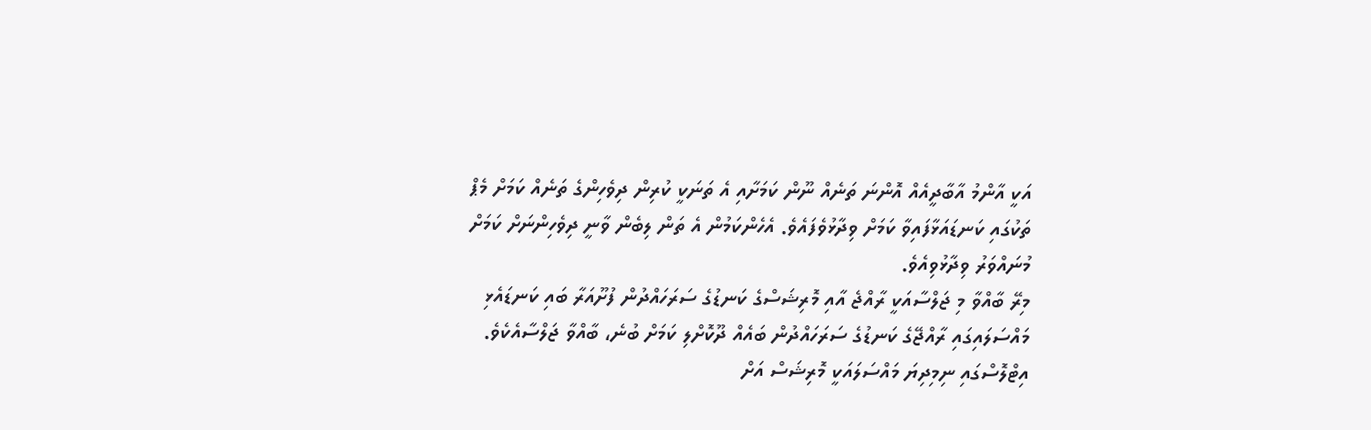އަކީ އާންމު އާބާދީއެއް އޮންނަ ތަނެއް ނޫން ކަމަށާއި އެ ތަނަކީ ކުރިން ދިވެހިންގެ ތަނެއް ކަމަށް މެޕް ތަކުގައި ކަނޑައަޅާފައިވާ ކަމަށް ވިދާޅުވެފައެވެ. އެހެންކަމުން އެ ތަން ލިބެން ވާނީ ދިވެހިންނަށް ކަމަށް މުނައްވަރު ވިދާޅުވިއެވެ.
މިރޭ ބާއްވާ މި ޖަލްސާއަކީ ރާއްޖެ އާއި މޮރިޝަސްގެ ކަނޑުގެ ސަރަހައްދުން ފުށޫއަރާ ބައި ކަނޑައެޅި މައްސަލައިގައި ރާއްޖޭގެ ކަނޑުގެ ސަރަހައްދުން ބައެއް ދޫކޮށްލި ކަމަށް ބުނެ، ބާއްވާ ޖަލްސާއެކެވެ.
އިޓްލޮސްގައި ނިމިދިޔަ މައްސަލައަކީ މޮރިޝަސް އަށް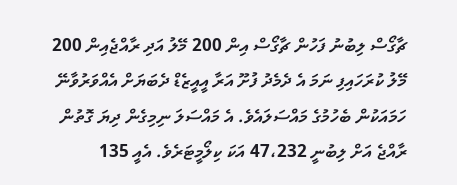ޗާގޯސް ލިބުނު ފަހުން ޗާގޯސް އިން 200 މޭލު އަދި ރާއްޖެއިން 200 މޭލު ކުރަހައިފި ނަމަ އެ ދެމެދު ފުށޫ އަރާ އީއީޒެޑް ދެބަޔަށް އެއްވަރުވާނޭ ހަމައަކުން ބެހުމުގެ މައްސަލައެވެ. އެ މައްސަލަ ނިމިގެން ދިޔަ ގޮތުން ރާއްޖެ އަށް ލިބުނީ 47،232 އަކަ ކިލޯމީޓަރެވެ. އެއީ 135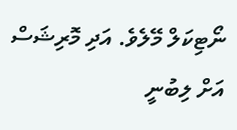ނޯޓިކަލް މޭލެވެ. އަދި މޮރިޝަސް އަށް ލިބުނީ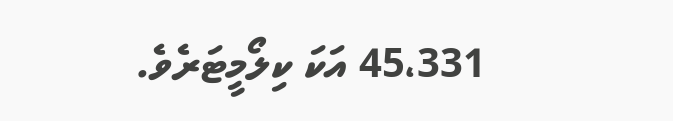45،331 އަކަ ކިލޯމީޓަރެވެ.